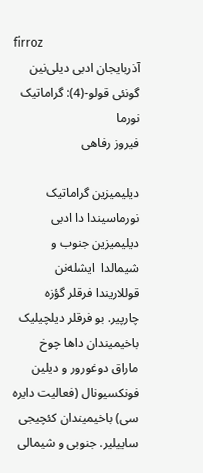firroz
آذربایجان ادبی دیلی‌نین گونئی قولو-(4): گراماتیک نورما
فیروز رفاهی

دیلیمیزین گراماتیک نورماسیندا دا ادبی دیلیميزين جنوب و شیمالدا  ایشله‌نن قوللاريندا فرقلر گؤزه چارپیر. بو فرقلر دیلچیلیک باخیمیندان داها چوخ ماراق دوغورور و دیلین فونکسیونال (فعالیت دایره سی) باخیمیندان کئچیجی ساییلیر. جنوبی و شیمالی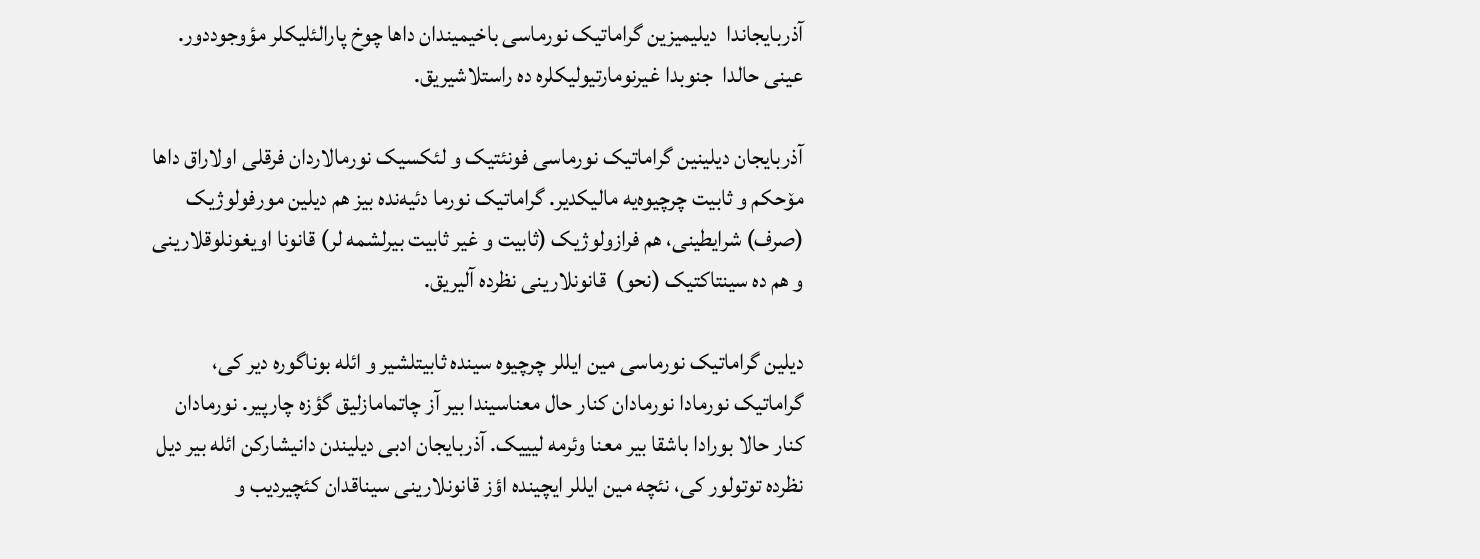آذربایجاندا  دیلیمیزین گراماتیک نورماسی باخیمیندان داها چوخ پارالئلیکلر مؤوجوددور. عینی حالدا  جنوبدا غیرنومارتیولیکلره ده راستلاشیریق.

آذربایجان دیلینین گراماتیک نورماسی فونئتیک و لئکسیک نورمالاردان فرقلی اولاراق داها مۆحکم و ثابیت چرچیوه‌یه مالیکدیر. گراماتیک نورما دئیه‌نده بیز هم دیلین مورفولوژیک (صرف) شرایطینی، هم فرازولوژیک (ثابیت و غیر ثابیت بیرلشمه لر) قانونا اویغونلوقلارینی و هم ده سینتاکتیک (نحو)  قانونلارینی نظرده آلیریق.

دیلین گراماتیک نورماسی مین ایللر چرچیوه سینده ثابیتلشیر و ائله بوناگوره دیر کی، گراماتیک نورمادا نورمادان کنار حال معناسیندا بیر آز چاتمامازلیق گؤزه چارپیر. نورمادان کنار حالا بورادا باشقا بیر معنا وئرمه لیییک. آذربایجان ادبی دیلیندن دانیشارکن ائله بیر دیل نظرده توتولور کی، نئچه مین ایللر ایچینده اؤز قانونلارینی سیناقدان کئچیردیب و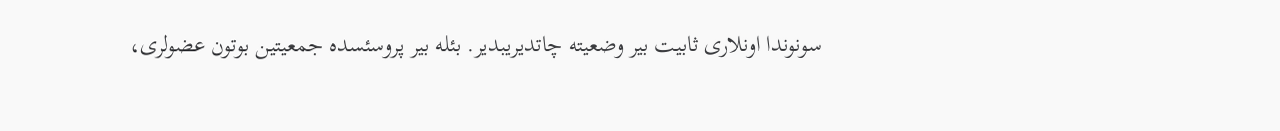سونوندا اونلاری ثابیت بیر وضعیته چاتدیریبدیر. بئله بیر پروسئسده جمعیتین بوتون عضولری،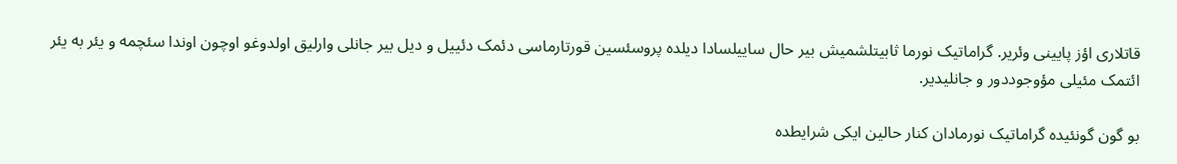قاتلاری اؤز پایینی وئریر. گراماتیک نورما ثابیتلشمیش بیر حال ساییلسادا دیلده پروسئسین قورتارماسی دئمک دئییل و دیل بیر جانلی وارلیق اولدوغو اوچون اوندا سئچمه و یئر به یئر ائتمک مئیلی مؤوجوددور و جانلیدیر.

بو گون گونئیده گراماتیک نورمادان کنار حالین ایکی شرایطده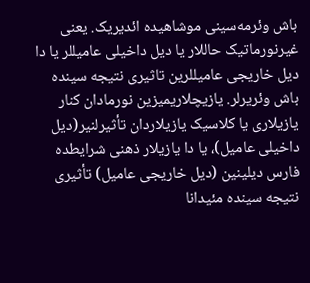باش وئرمه‌سینی موشاهیده ائدیریک. یعنی غیرنورماتیک حاللار یا دیل داخیلی عامیللر یا دا دیل خاریجی عامیللرین تاثیری نتیجه سینده باش وئریرلر. یازیچلاریمیزین نورمادان کنار یازیلاری یا کلاسیک یازیلاردان تأثیرلنیر(دیل داخیلی عامیل)، یا دا یازیلار ذهنی شرایطده فارس دیلینین (دیل خاریجی عامیل) تأثیری نتیجه سینده مئیدانا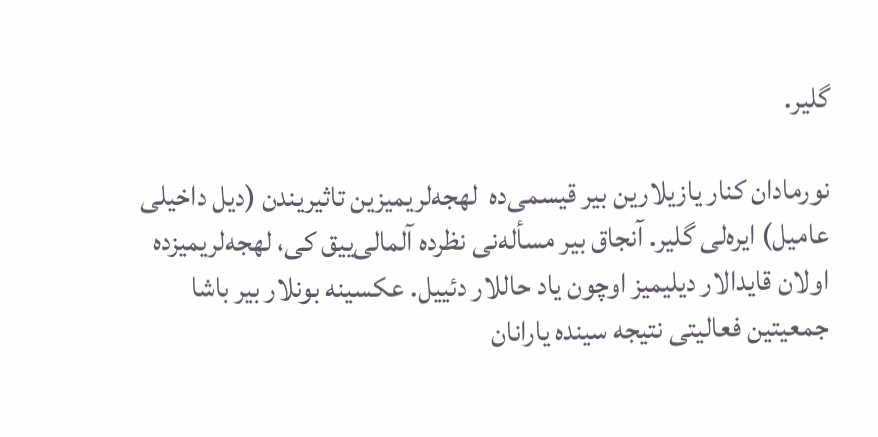گلیر.

نورمادان کنار یازیلارین بیر قیسمی‌ده  لهجه‌لریمیزین تاثیریندن (دیل داخیلی عامیل) ایره‌لی گلیر. آنجاق بیر مسأله‌نی نظرده آلمالی‌ییق کی، لهجه‌لریمیزده اولان قایدالار دیلیمیز اوچون یاد حاللار دئییل. عکسینه بونلار بیر باشا جمعیتین فعالیتی نتیجه سینده یارانان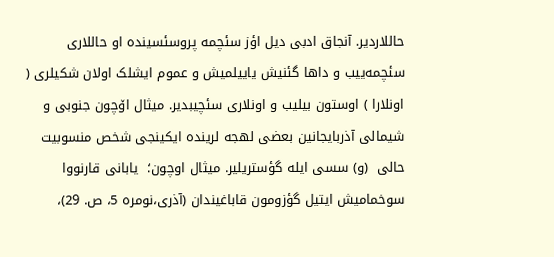حاللاردیر. آنجاق ادبی دیل اؤز سئچمه پروسئسینده او حاللاری سئچمه‌ییب و داها گئنیش یاییلمیش و عموم ایشلک اولان شکیلری ( اونلارا ) اوستون بیلیب و اونلاری سئچیبدیر. میثال اۆچون جنوبی و شیمالی آذربایجانین بعضی لهجه لرینده ایکینجی شخص منسوبیت حالی  (و) سسی ایله گؤستریلیر. میثال اوچون؛  یابانی قارنووا سوخمامیش ایتیل گؤزومون قاباغیندان (آذری،نومره 5، ص. 29)،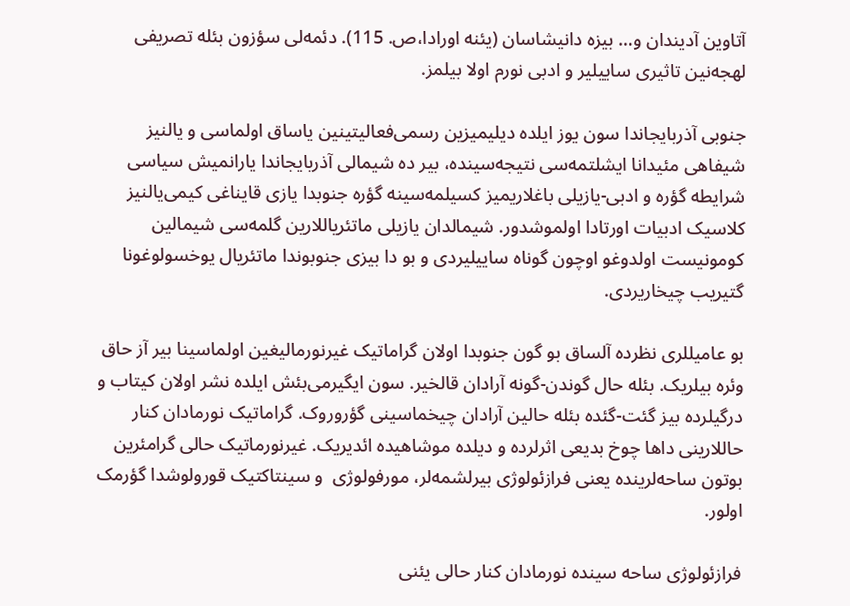آتاوین آدیندان و… بیزه دانیشاسان (یئنه اورادا،ص. 115). دئمه‌لی سؤزون بئله تصریفی لهجه‌نین تاثیری ساییلیر و ادبی نورم اولا بیلمز.

جنوبی آذربایجاندا سون یوز ایلده دیلیمیزین رسمی‌فعالیتینین یاساق اولماسی و یالنیز شیفاهی مئیدانا ایشلتمه‌سی نتیجه‌سینده، بیر ده شیمالی آذربایجاندا یارانمیش سیاسی شرایطه گؤره و ادبی-یازیلی باغلاریمیز کسیلمه‌سینه گؤره جنوبدا یازی قایناغی کیمی‌یالنیز کلاسیک ادبیات اورتادا اولموشدور. شیمالدان یازیلی ماتئریاللارین گلمه‌سی شیمالین کومونیست اولدوغو اوچون گوناه ساییلیردی و بو دا بیزی جنوبوندا ماتئریال یوخسولوغونا گتیریب چیخاریردی.

بو عامیللری نظرده آلساق بو گون جنوبدا اولان گراماتیک غیرنورمالیغین اولماسینا بیر آز حاق وئره بیلریک. بئله حال گوندن-گونه آرادان قالخیر. سون ایگیرمی‌بئش ایلده نشر اولان کیتاب و درگیلرده بیز گئت-گئده بئله حالین آرادان چیخماسینی گؤروروک. گراماتیک نورمادان کنار حاللارینی داها چوخ بدیعی اثرلرده و دیلده موشاهیده ائدیریک. غیرنورماتیک حالی گرامئرین بوتون ساحه‌لرینده یعنی فرازئولوژی بیرلشمه‌لر، مورفولوژی  و سینتاکتیک قورولوشدا گؤرمک اولور.

فرازئولوژی ساحه سینده نورمادان کنار حالی یئنی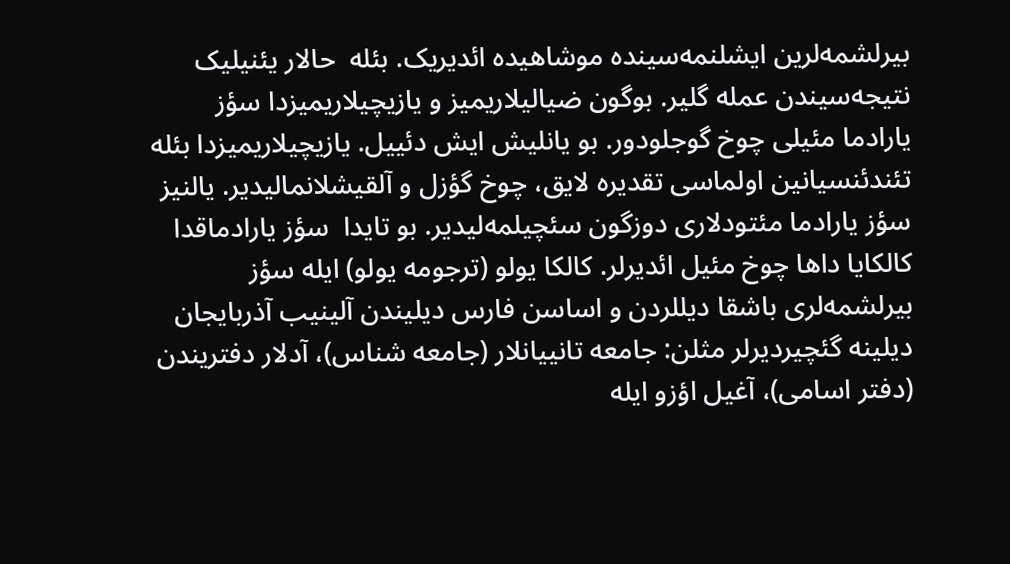بیرلشمه‌لرین ایشلنمه‌سینده موشاهیده ائدیریک. بئله  حالار یئنیلیک نتیجه‌سیندن عمله گلیر. بوگون ضیالیلاریمیز و یازیچیلاریمیزدا سؤز یارادما مئیلی چوخ گوجلودور. بو یانلیش ایش دئییل. یازیچیلاریمیزدا بئله تئندئنسیانین اولماسی تقدیره لایق، چوخ گؤزل و آلقیشلانمالیدیر. یالنیز سؤز یارادما مئتودلاری دوزگون سئچیلمه‌لیدیر. بو تایدا  سؤز یارادماقدا کالکایا داها چوخ مئیل ائدیرلر. کالکا یولو (ترجومه یولو) ایله سؤز بیرلشمه‌لری باشقا دیللردن و اساسن فارس دیلیندن آلینیب آذربایجان دیلینه گئچیردیرلر مثلن: جامعه تانییانلار (جامعه شناس)، آدلار دفتریندن (دفتر اسامی)، آغیل اؤزو ایله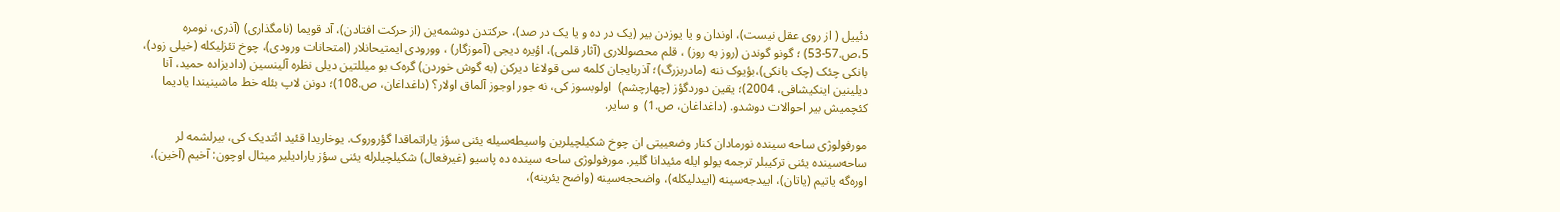دئییل ( از روی عقل نیست)، اوندان و یا یوزدن بیر (یک در ده و یا یک در صد)، حرکتدن دوشمه‌ین (از حرکت افتادن)، آد قویما (نامگذاری) (آذری، نومره 5،ص.57-53) ؛ گونو گوندن (روز به روز) ، قلم محصوللاری (آثار قلمی)، اؤیره دیجی (آموزگار) ، وورودی ایمتیحانلار (امتحانات ورودی)، چوخ تئزلیکله (خیلی زود)، بانکی چئک (چک بانکی)،بؤیوک ننه (مادربزرگ)؛ آذربايجان کلمه سی قولاغا ديرکن (به گوش خوردن) گره‌ک بو ميللتين ديلی نظره آلينسين (دادیزاده حمید، آنا دیلینین اینکیشافی، 2004)؛ یقین دوردگؤز (چهارچشم)  اولوبسوز کی، نه جور اوجوز آلماق اولار؟ (داغداغان، ص.108)؛ دونن لاپ بئله خط ماشینیندا یادیما کئچمیش بیر احوالات دوشدو. (داغداغان، ص.1)  و سایر.

مورفولوژی ساحه سینده نورمادان کنار وضعییتی ان چوخ شکیلچیلرین واسیطه‌سیله یئنی سؤز یاراتماقدا گؤروروک. یوخاریدا قئید ائتدیک کی، بیرلشمه لر ساحه‌سینده یئنی ترکیبلر ترجمه یولو ایله مئیدانا گلیر. مورفولوژی ساحه سینده ده پاسیو (غیرفعال) شکیلچیلرله یئنی سؤز یارادیلیر میثال اوچون: آخیم (آخین)، اوره‌گه یاتیم (یاتان)، اییدجه‌سینه (اییدلیکله)، واضحجه‌سینه (واضح یئرینه)،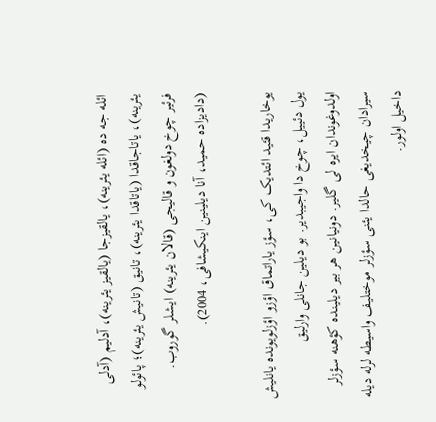ائله جه ده (ائله یئرینه)، یالقیزجا (یالقیز یئرینه)، آدلیم (آدلی یئرینه)، یاتاجاقدا (یاتاقدا یئرینه)، تانیق (تانیش یئرینه)؛ پائولو فرئير چوخ دولغون و قاليجی (قالان یئرینه) ايشلر گوروب. (دادیزاده حمید، آنا دیلینین اینکیشافی، 2004).

یوخاریدا قئید ائتدیک کی، سؤز یاراتماق اؤزو اؤزلویونده یانلیش یول دئییل، چوخ دا واجیبدیر. بو دیلین جانلی وارلیق اولدوغوندان ایره لی گلیر. دونیانین هر بیر دیلینده کؤهنه سؤزلر سیرادان چیخدیغی حالدا یئنی سؤزلر موختلیف واسیطه لرله دیله داخیل اولور.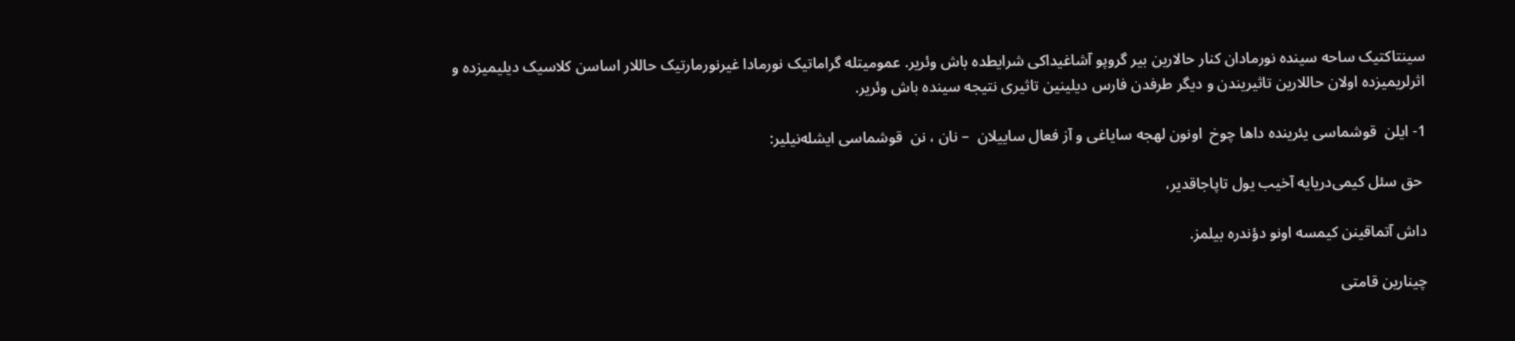سینتاکتیک ساحه سینده نورمادان کنار حالارین بیر گروپو آشاغیداکی شرایطده باش وئریر. عمومیتله گراماتیک نورمادا غیرنورمارتیک حاللار اساسن کلاسیک دیلیمیزده و اثرلریمیزده اولان حاللارین تاثیریندن و دیگر طرفدن فارس دیلینین تاثیری نتیجه سینده باش وئریر.

1- ایلن  قوشماسی یئرینده داها چوخ  اونون لهجه سایاغی و آز فعال ساییلان  – نان ، نن  قوشماسی ایشله‌نیلیر:

 حق سئل کیمی‌دریایه آخیب یول تاپاجاقدیر،

داش آتماقینن کیمسه اونو دؤندره بیلمز.

چینارين قامتى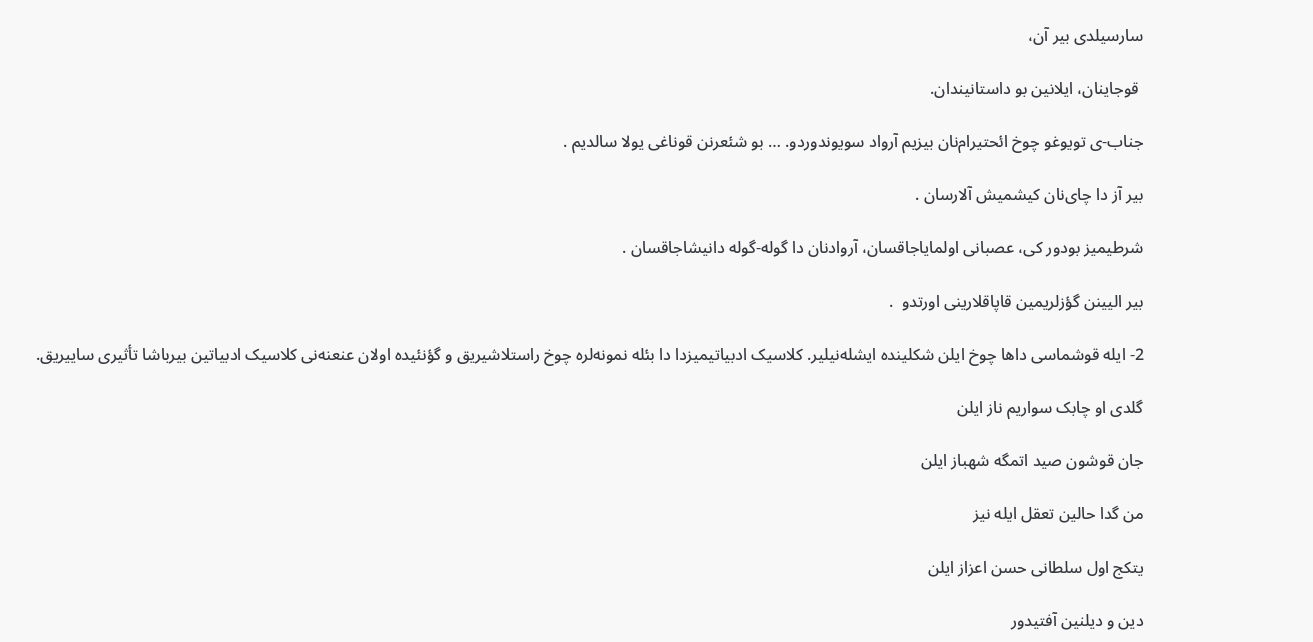سارسيلدى بير آن،

 قوجاينان، ايلانين بو داستانيندان.

جناب-ی تویوغو چوخ ائحتیرام‌نان بیزیم آرواد سویوندوردو. … بو شئعرنن قوناغی یولا سالدیم .

بیر آز دا چای‌نان کیشمیش آلارسان .

شرطیمیز بودور کی، عصبانی اولمایاجاقسان، آروادنان دا گوله-گوله دانیشاجاقسان .

بیر الیینن گؤزلریمین قاپاقلارینی اورتدو  .

2- ایله قوشماسی داها چوخ ایلن شکلینده ایشله‌نیلیر. کلاسیک ادبیاتیمیزدا دا بئله نمونه‌لره چوخ راستلاشیریق و گؤنئیده اولان عنعنه‌نی کلاسیک ادبیاتین بیرباشا تأثیری ساییریق.

گلدی او چابک سواریم ناز ایلن

جان قوشون صید اتمگه شهباز ایلن

من گدا حالین تعقل ایله نیز

یتکج اول سلطانی حسن اعزاز ایلن

دین و دیلنین آفتیدور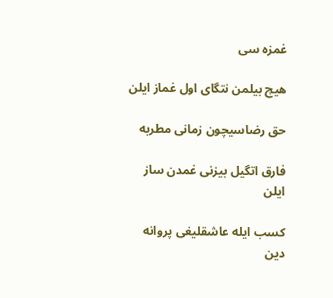غمزه سی

هیچ بیلمن نتگای اول غماز ایلن

حق رضاسیچون زمانی مطربه

فارق اتگیل بیزنی غمدن ساز ایلن

کسب ایله عاشقلیغی پروانه دین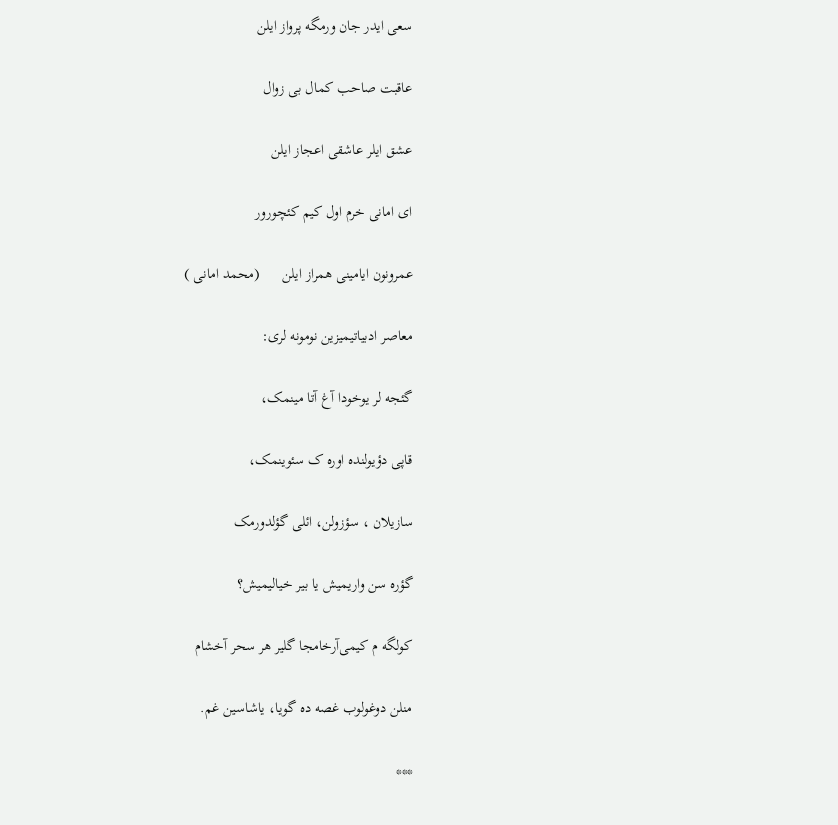سعی ایدر جان ورمگه پرواز ایلن

عاقبت صاحب کمال بی زوال

عشق ایلر عاشقی اعجاز ایلن

ای امانی خرم اول کیم کئچورور

عمرونون ایامینی همراز ایلن      (محمد امانی )

معاصر ادبیاتیمیزین نومونه لری:

گئجه لر یوخودا آغ آتا مینمک،

قاپی دؤیولنده اوره ک سئوینمک،

سازیلان ، سؤزولن، ائلی گؤلدورمک

گؤره سن واریمیش یا بیر خیالیمیش؟

کولگه م کیمی‌آرخامجا گلیر هر سحر آخشام

منلن دوغولوب غصه ده گویا، یاشاسین غم.

***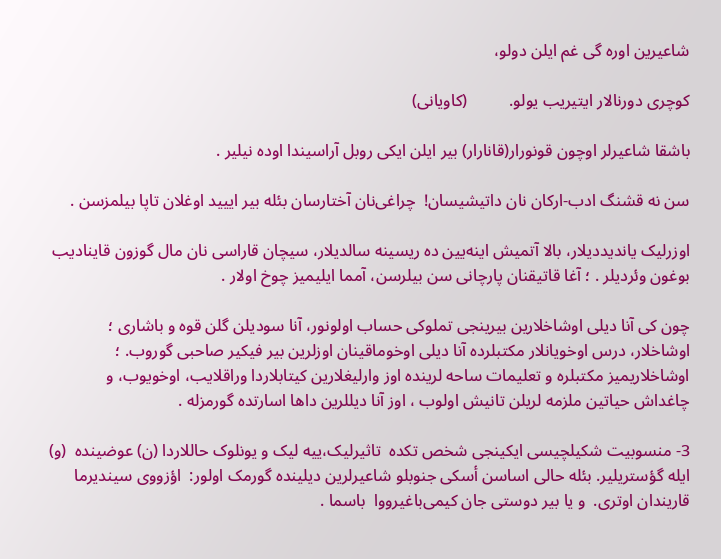شاعیرین اوره گی غم ایلن دولو،

کوچری دورنالار ایتیریب یولو.          (کاویانی)

باشقا شاعیرلر اوچون قونورار(قانارار) بیر ایلن ایکی روبل آراسیندا اوده نیلیر .

سن نه قشنگ ادب-ارکان نان داتیشیسان!  چراغی‌نان آختارسان بئله بیر اییید اوغلان تاپا بیلمزسن .

اوزرلیک یاندیددیلار، بالا آتمیش اینه‌یین ده ریسینه سالدیلار، سیچان قاراسی نان مال گوزون قاینادیب بوغون وئردیلر . ؛ آغا قاتیقنان پارچانی سن بیلرسن، آمما ایلیمیز چوخ اولار .

چون کی آنا ديلی اوشاخلارين بيرينجی تملوکی حساب اولونور، آنا سوديلن گلن قوه و باشاری ؛ اوشاخلار، درس اوخويانلار مکتبلرده آنا ديلی اوخوماقينان اوزلرين بير فيکير صاحبی گوروب. ؛ اوشاخلاريميز مکتبلره و تعليمات ساحه لرينده اوز وارليغلارين کيتابلاردا وراقلايب، اوخويوب، و چاغداش حياتين ملزمه لريلن تانيش اولوب ، اوز آنا ديللرين داها اسارتده گورمزله .

3- منسوبیت شکیلچیسی ایکینجی شخص تکده  تاثیرلیک،ییه لیک و یونلوک حاللاردا (ن) عوضینده  (و)  ایله گؤستریلیر. بئله حالی اساسن أسکی جنوبلو شاعیرلرین دیلینده گورمک اولور:  اؤزووی سیندیرما قاریندان اوتری.  و یا بیر دوستی جان کیمی‌باغیرووا  باسما .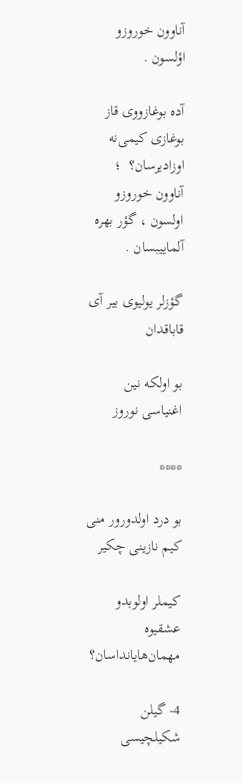آناوون خوروزو اؤلسون .

آده بوغازووی قاز بوغازی کیمی‌نه اوزادیرسان؟  ؛ آناوون خوروزو اولسون ، گؤر بهره آلماییبسان .

گؤزلر یولیوی بیر آی قاباقدان

بو اولکه نین اغنیاسی نوروز

****

بو درد اولدورور منی کیم نازینی چکیر

کیملر اولوبدو عشقیوه مهمان‌هایانداسان؟

4- گیلن شکیلچیسی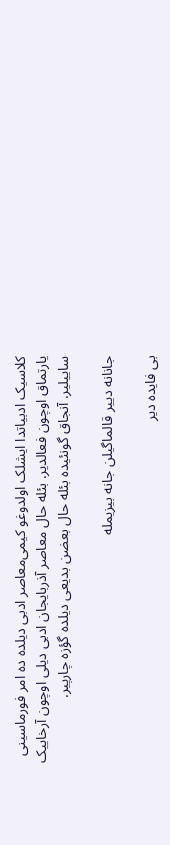کلاسیک ادبیاتدا ایشلک اولدوغو کیمی‌معاصر ادبی دیلده ده امر فورماسینی یارتماق اوچون فعالدیر. بئله حال معاصر آذربایجان ادبی دیلی اوچون آرخاییک ساییلیر. آنجاق گونئیده بئله حال بعضن بدیعی دیلده گؤزه چارپیر.

جانانه دییر قالماگیلن جانه بیزیمله

بی فایده دیر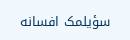سؤیلمک افسانه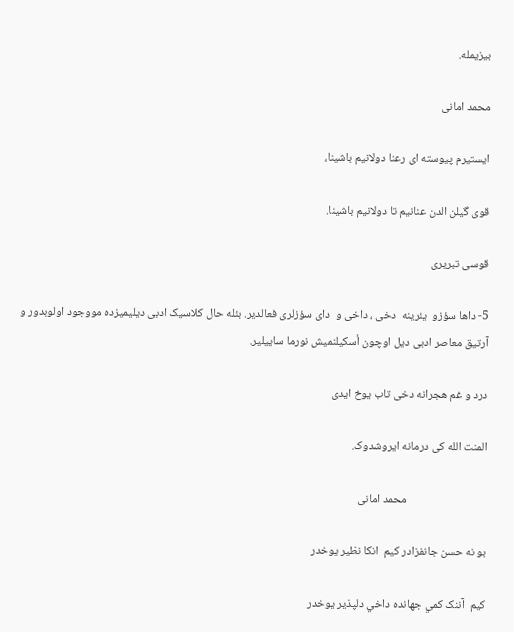بیزیمله.

محمد امانی

ایستیرم پیوسته ای رعنا دولانیم باشینا،

قوی گیلن الدن عنانیم تا دولانیم باشینا.

قوسی تبریری

5- داها سؤزو  یئرینه  دخی ، داخی و  دای سؤزلری فعالدیر. بئله حال کلاسیک ادبی دیلیمیزده مووجود اولوبدور و آرتیق معاصر ادبی دیل اوچون أسکیلنمیش نورما ساییلیر.

درد و غم هجرانه دخی تاب یوخ ایدی

المنت الله کی درمانه ایروشدوک.

                              محمد امانی

بو نه‌ حسن‌ جانفزادر كيم‌  انکا نظير يوخدر

كيم‌  آننک‌ كمي‌ جهانده داخي‌ دلپذير يوخدر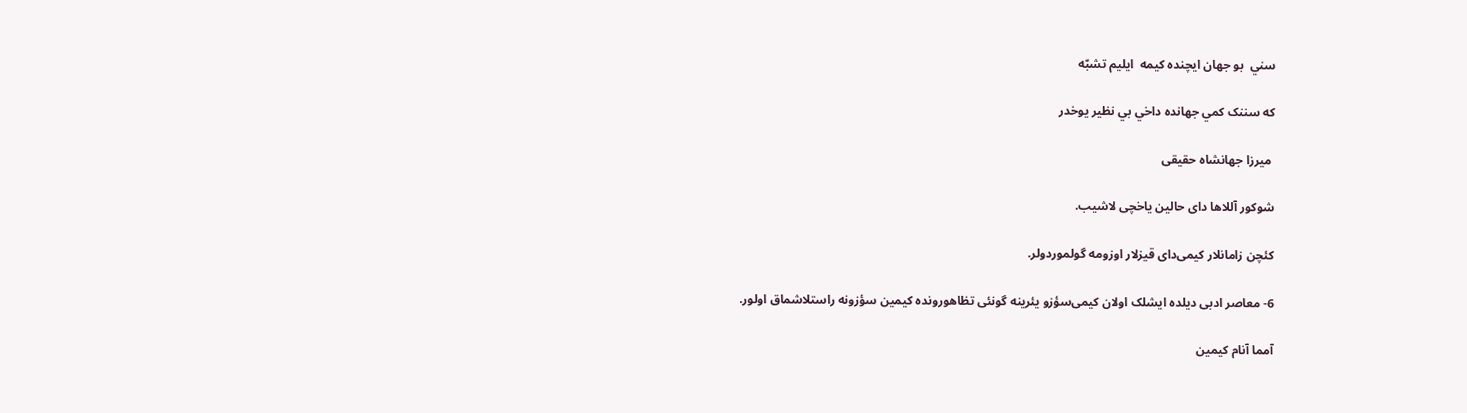سني ‌ بو جهان‌ ايچنده‌ كيمه ‌ ايليم‌ تشبّه

كه‌ سننک‌ كمي‌ جهانده داخي‌ بي ‌نظير يوخدر

 میرزا جهانشاه حقیقی

شوکور آللاها دای حالین یاخچی لاشیب.

کئچن زامانلار کیمی‌دای قیزلار اوزومه گولموردولر.

6- معاصر ادبی دیلده ایشلک اولان کیمی‌سؤزو یئرینه گونئی تظاهورونده کیمین سؤزونه راستلاشماق اولور.

آمما آنام کیمین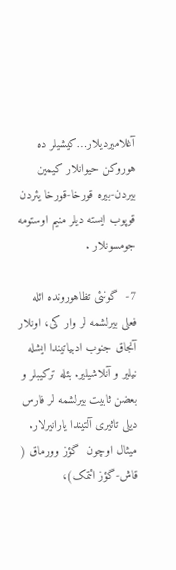آغلامیردیلار…کیشیلر ده هوروکن حیوانلار کیمین بیردن-بیره قورخا-قورخا یئردن قوپوب ایسته دیلر منیم اوستومه جومسونلار .

7-  گونئی تظاهورونده ائله فعلی بیرلشمه لر وار کی، اونلار آنجاق جنوب ادبیاتیندا ایشله نیلیر و آنلاشیلیر. بئله ترکیبلر و بعضن ثابیت بیرلشمه لر فارس دیلی تاثیری آلتیندا یارانیرلار. میثال اوچون  گؤز وورماق ( قاش-گؤز ائتمک)،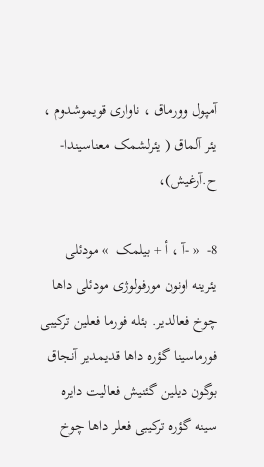آمپول وورماق ، ناواری قویموشدوم ، یئر آلماق ( یئرلشمک معناسیندا- ح.آرغیش)،

8-  « -آ ، أ + بیلمک  » مودئلی یئرینه اونون مورفولوژی مودئلی داها چوخ فعالدیر. بئله فورما فعلین ترکیبی فورماسینا گؤره داها قدیمدیر آنجاق بوگون دیلین گئنیش فعالیت دایره سینه گؤره ترکیبی فعلر داها چوخ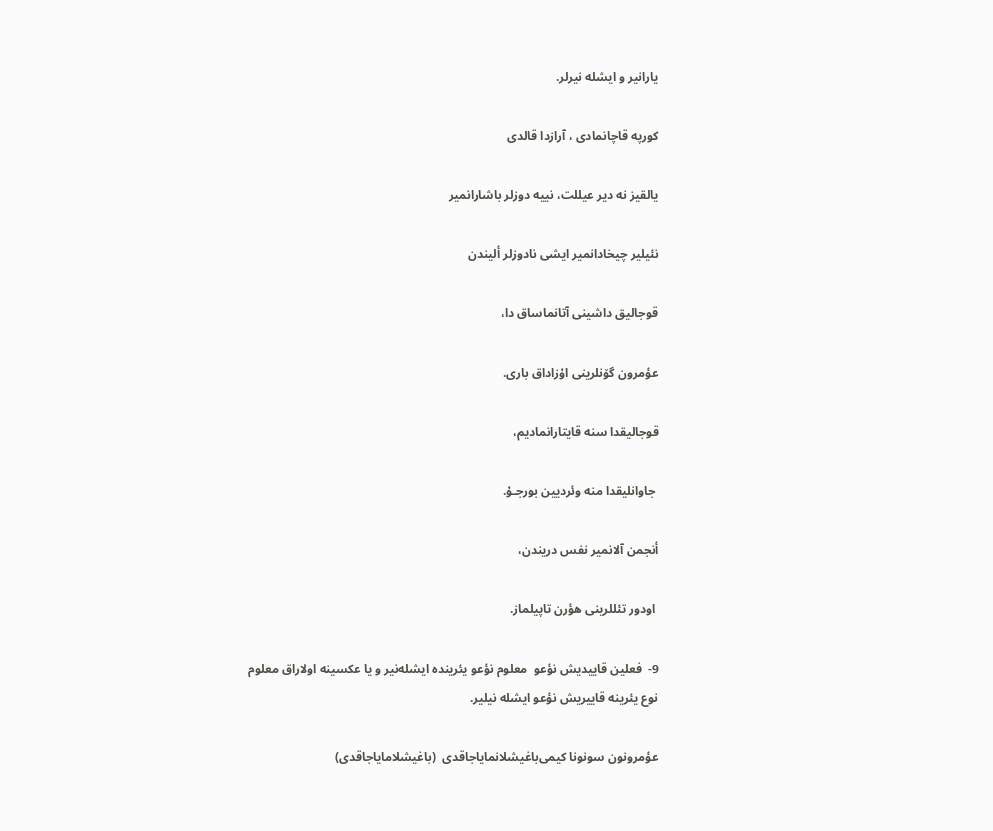یارانیر و ایشله نیرلر.

کورپه قاچانمادی ، آرازدا قالدی

یالقیز نه دیر عیللت، نییه دوزلر باشارانمیر

نئیلیر چیخادانمیر ایشی نادوزلر ألیندن

قوجاليق داشينى آتانماساق دا،

عؤمرون گۆنلرينى اۇزاداق بارى.

قوجاليقدا سنه قايتارانماديم،

 جاوانليقدا منه وئرديين بورجـۇ.

أنجمن آلانمير نفس دريندن،

 اودور تئللرينى هؤرن تاپيلماز.

9-  فعلین قاییدیش نؤعو  معلوم نؤعو یئرینده ایشله‌نیر و یا عکسینه اولاراق معلوم نوع یئرینه قاییریش نؤعو ایشله نیلیر.

عؤمرونون سونونا کیمی‌باغیشلانمایاجاقدی  (باغیشلامایاجاقدی)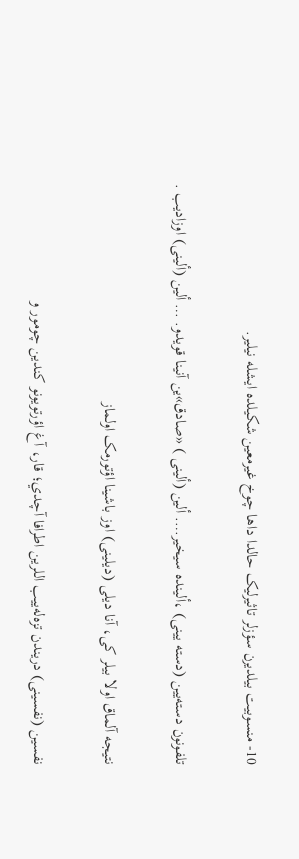10- منسوبیت بیلدیرن سؤزلر تاثیرلیک حالدا داها چوخ غیرمعین شکیلده ایشله نیلیر.

تلفونون دسته‌یین (دسته یینی) ،ألینده سیخیر…. ألین (ألینی ) «صادق»ین آنینا قویدو. … ألین (ألینی) اوزادیب .

نتيجه آلماق اولا بيلر کی، آنا ديلی (دیلینی) اوز باشينا اؤتورمک اولماز

نفسين (نفسینی) دريندن تزه‌له‌ييب اللرين اطرافا آچدي؛ قار، آغ اؤرتويونو كندين چومور و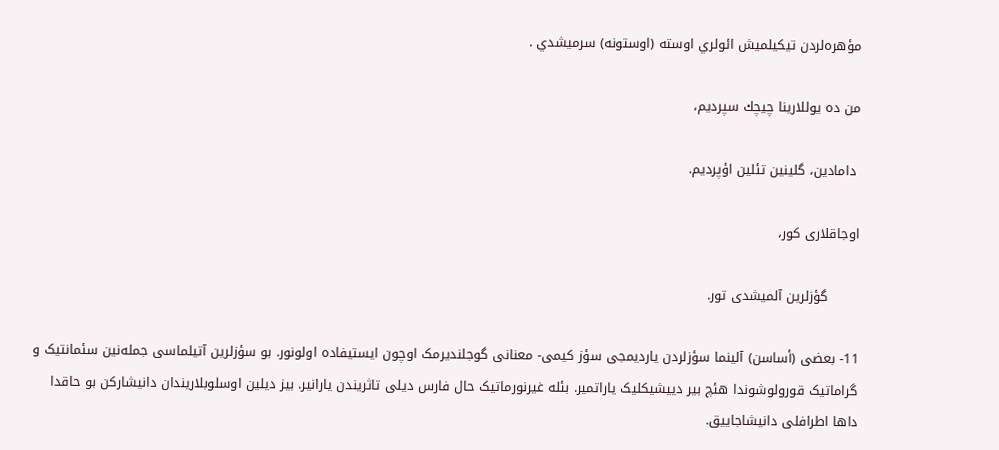مؤهره‌لردن تيكيلميش ائولري اوسته (اوستونه) سرميشدي .

من ده يوللارينا چيچك سپرديم،

 دامادين، گلينين تئلين اؤپرديم.

اوجاقلارى كور،

       گؤزلرين آلميشدى تور.

11- بعضی (أساسن) آلینما سؤزلردن یاردیمجی سؤز کیمی- معنانی گوجلندیرمک اوچون ایستیفاده اولونور. بو سؤزلرین آتیلماسی جمله‌نین سئمانتیک و گراماتیک قورولوشوندا هئچ بیر دییشیکلیک یاراتمیر. بئله غیرنورماتیک حال فارس دیلی تاثریندن یارانیر. بیز دیلین اوسلوبلاریندان دانیشارکن بو حاقدا داها اطرافلی دانیشاجاییق.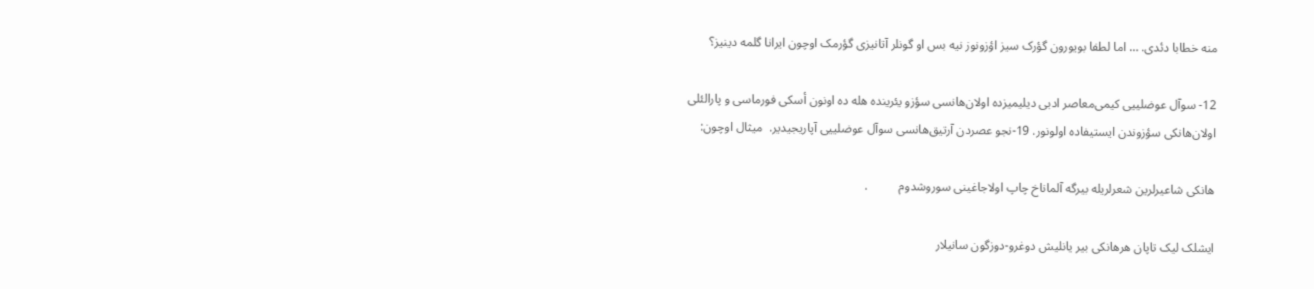منه خطابا دئدی. … اما لطفا بویورون گؤرک سیز اؤزونوز نیه بس او گونلر آتانیزی گؤرمک اوچون ایرانا گلمه دینیز؟

12- سوآل عوضلییی کیمی‌معاصر ادبی دیلیمیزده اولان‌هانسی سؤزو یئرینده هله ده اونون أسکی فورماسی و پارالئلی اولان‌هانکی سؤزوندن ایستیفاده اولونور. 19-نجو عصردن آرتیق‌هانسی سوآل عوضلییی آپاریجیدیر.  میثال اوچون:

هانکی شاعیرلرین شعرلریله بیرگه آلماناخ چاپ اولاجاغینی سوروشدوم          .

ایشلک لیک تاپان هر‌هانکی بیر یانلیش دوغرو-دوزگون سانیلار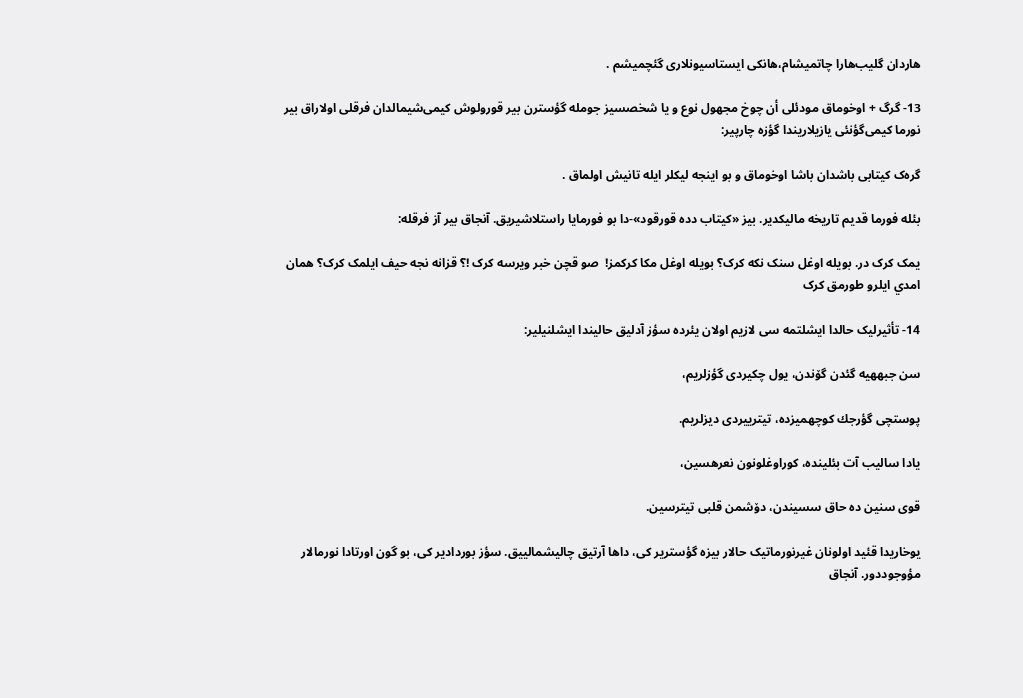هاردان گليب‌هارا چاتميشام،‌هانکی ايستاسيونلاری گئچميشم .

13- گرگ + اوخوماق مودئلی أن چوخ مجهول نوع و یا شخصسیز جومله گؤسترن بیر قورولوش کیمی‌شیمالدان فرقلی اولاراق بیر نورما کیمی‌گؤنئی یازیلاریندا گؤزه چارپیر:

گره‌ک کیتابی باشدان باشا اوخوماق و بو اینجه لیکلر ایله تانیش اولماق .

بئله فورما قدیم تاریخه مالیکدیر. بیز «کیتاب دده قورقود»-دا بو فورمایا راستلاشیریق. آنجاق بیر آز فرقله:

يمک کرک در. بويله اوغل سنک نکه کرک؟ بويله اوغل مکا کرکمز!  صو قچن خبر ويرسه کرک !؟ قزانه نجه حيف ايلمک کرک؟ همان امدي ايلرو طورمق کرک

14- تأثیرلیک حالدا ایشلتمه سی لازیم اولان یئرده سؤز آدلیق حالیندا ایشلنیلیر:

سن جبههيه گئدن گۆندن، يول چكيردى گؤزلريم،

پوستچى گؤرجك كوچهميزده، تيترييردى ديزلريم.

يادا ساليب آت بئلينده، كوراوغلونون نعرهسين،

قوى سنين ده حاق سسيندن، دۆشمن قلبى تيترسين.

یوخاریدا قئید اولونان غیرنورماتیک حالار بیزه گؤستریر کی، داها آرتیق چالیشمالییق. سؤز بوردادیر کی، بو گون اورتادا نورمالار مؤوجوددور. آنجاق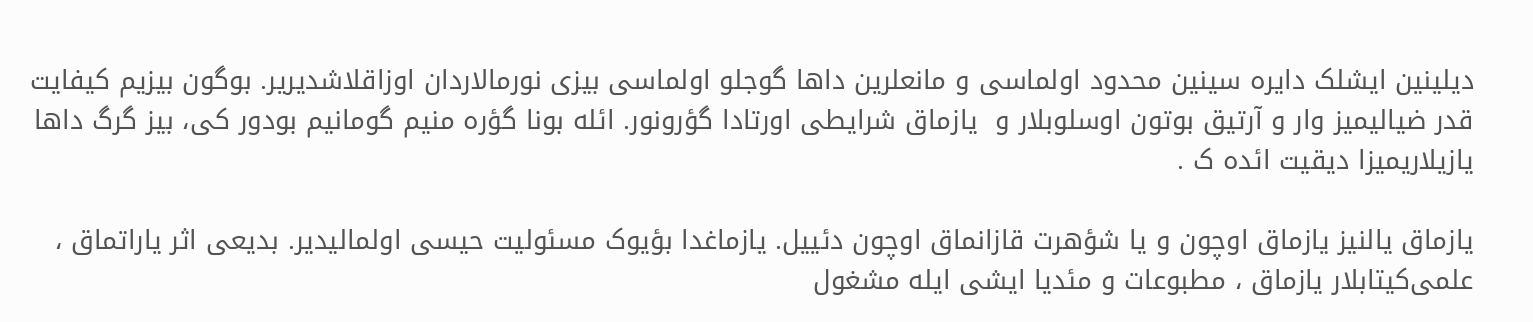دیلینین ایشلک دایره سینین محدود اولماسی و مانعلرین داها گوجلو اولماسی بیزی نورمالاردان اوزاقلاشدیریر. بوگون بیزیم کیفایت قدر ضیالیمیز وار و آرتیق بوتون اوسلوبلار و  یازماق شرایطی اورتادا گؤرونور. ائله بونا گؤره منیم گومانیم بودور کی، بیز گرگ داها یازیلاریمیزا دیقیت ائده ک .

یازماق یالنیز یازماق اوچون و یا شؤهرت قازانماق اوچون دئییل. یازماغدا بؤیوک مسئولیت حیسی اولمالیدیر. بدیعی اثر یاراتماق ، علمی‌کیتابلار یازماق ، مطبوعات و مئدیا ایشی ایله مشغول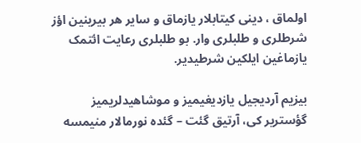اولماق ، دینی کیتابلار یازماق و سایر هر بیرینین اؤز شرطلری و طلبلری وار. بو طلبلری رعایت ائتمک یازماغین ایلکین شرطیدیر.

بیزیم آردیجیل یازدیغیمیز و موشاهیدلریمیز گؤستریر کی، آرتیق گئت – گئده نورمالار منیمسه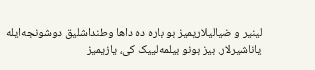لینیر و ضیالیلاریمیز بو باره ده داها وطنداشلیق دوشونجه‌ایله یاناشیرلار. بیز بونو بیلمه‌لییک کی، یازیمیز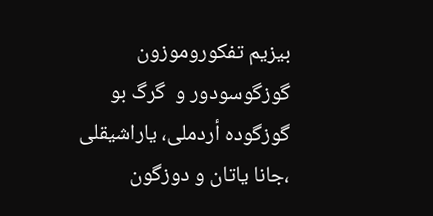بیزیم تفکوروموزون گوزگوسودور و  گرگ بو گوزگوده أردملی، یاراشیقلی ،جانا یاتان و دوزگون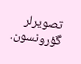تصویرلر گؤرونسون.